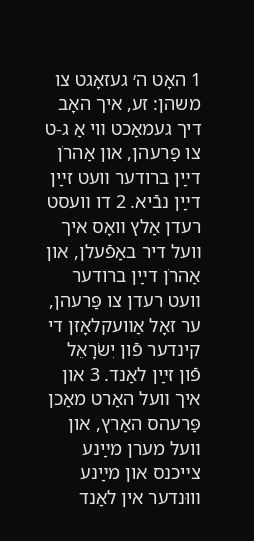1 האָט ה׳ געזאָגט צו משהן: זע, איך האָב דיך געמאַכט װי אַ ג-ט צו פַּרעהן, און אַהרֹן דײַן ברודער װעט זײַן דײַן נבֿיא. 2 דו װעסט רעדן אַלץ װאָס איך װעל דיר באַפֿעלן, און אַהרֹן דײַן ברודער װעט רעדן צו פַּרעהן, ער זאָל אַװעקלאָזן די קינדער פֿון יִשׂרָאֵל פֿון זײַן לאַנד. 3 און איך װעל האַרט מאַכן פַּרעהס האַרץ, און װעל מערן מײַנע צײכנס און מײַנע װוּנדער אין לאַנד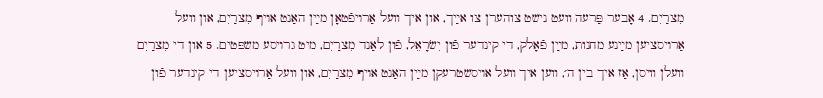מִצרַיִם. 4 אָבער פַּרעה װעט נישט צוהערן צו אײַך, און איך װעל אַרױפֿטאָן מײַן האַנט אױף מִצרַיִם, און װעל אַרױסציען מײַנע מחנות, מײַן פֿאָלק, די קינדער פֿון יִשׂרָאֵל, פֿון לאַנד מִצרַיִם, מיט גרױסע משפּטים. 5 און די מִצרַיִם װעלן װיסן, אַז איך בין ה׳, װען איך װעל אױסשטרעקן מײַן האַנט אױף מִצרַיִם, און װעל אַרױסציען די קינדער פֿון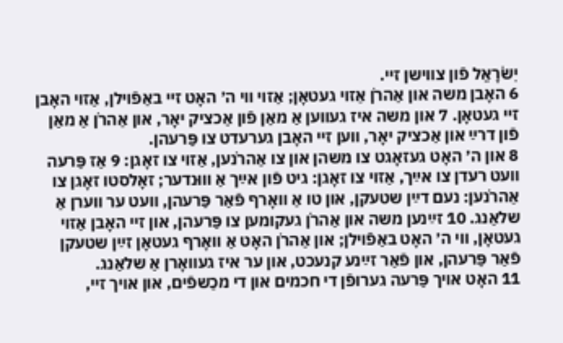יִשׂרָאֵל פֿון צװישן זײ.
6 האָבן משה און אַהרֹן אַזױ געטאָן; אַזױ װי ה׳ האָט זײ באַפֿױלן, אַזױ האָבן זײ געטאָן. 7 און משה איז געװען אַ מאַן פֿון אַכציק יאָר, און אַהרֹן אַ מאַן פֿון דרײַ און אַכציק יאָר, װען זײ האָבן גערעדט צו פַּרעהן.
8 און ה׳ האָט געזאָגט צו משהן און צו אַהרֹנען, אַזױ צו זאָגן: 9 אַז פַּרעה װעט רעדן צו אײַך, אַזױ צו זאָגן: גיט פֿון אײַך אַ װוּנדער; זאָלסטו זאָגן צו אַהרֹנען: נעם דײַן שטעקן, און טו אַ װאָרף פֿאַר פַּרעהן, װעט ער װערן אַ שלאַנג. 10 זײַנען משה און אַהרֹן געקומען צו פַּרעהן, און זײ האָבן אַזױ געטאָן, װי ה׳ האָט באַפֿױלן; און אַהרֹן האָט אַ װאָרף געטאָן זײַן שטעקן פֿאַר פַּרעהן, און פֿאַר זײַנע קנעכט, און ער איז געװאָרן אַ שלאַנג.
11 האָט אױך פַּרעה גערופֿן די חכמים און די מכַשפֿים, און אױך זײ,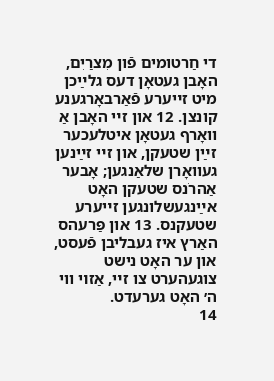די חַרטומים פֿון מִצרַיִם, האָבן געטאָן דעס גלײַכן מיט זײערע פֿאַרבאָרגענע קונצן. 12 און זײ האָבן אַ װאָרף געטאָן איטלעכער זײַן שטעקן, און זײ זײַנען געװאָרן שלאַנגען; אָבער אַהרֹנס שטעקן האָט אײַנגעשלונגען זײערע שטעקנס. 13 און פַּרעהס האַרץ איז געבליבן פֿעסט, און ער האָט נישט צוגעהערט צו זײ, אַזױ װי ה׳ האָט גערעדט.
14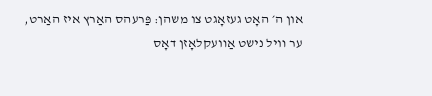און ה׳ האָט געזאָגט צו משהן: פַּרעהס האַרץ איז האַרט, ער װיל נישט אַװעקלאָזן דאָס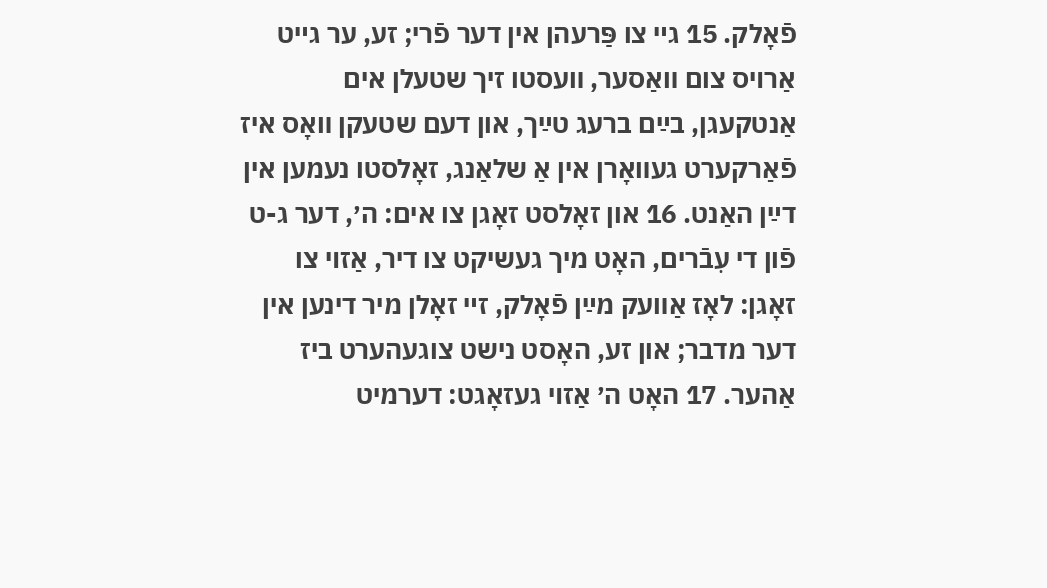פֿאָלק. 15 גײ צו פַּרעהן אין דער פֿרי; זע, ער גײט אַרױס צום װאַסער, װעסטו זיך שטעלן אים אַנטקעגן, בײַם ברעג טײַך, און דעם שטעקן װאָס איז פֿאַרקערט געװאָרן אין אַ שלאַנג, זאָלסטו נעמען אין דײַן האַנט. 16 און זאָלסט זאָגן צו אים: ה׳, דער ג-ט פֿון די עִבֿרים, האָט מיך געשיקט צו דיר, אַזױ צו זאָגן: לאָז אַװעק מײַן פֿאָלק, זײ זאָלן מיר דינען אין דער מדבר; און זע, האָסט נישט צוגעהערט ביז אַהער. 17 האָט ה׳ אַזױ געזאָגט: דערמיט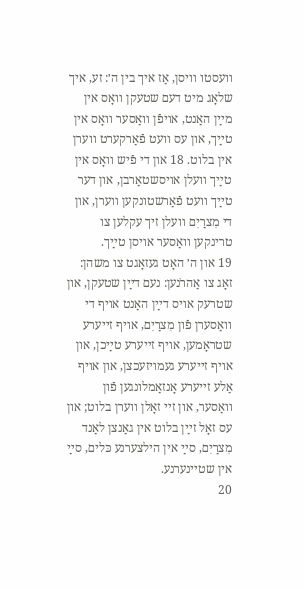װעסטו װיסן, אַז איך בין ה׳: זע, איך שלאָג מיט דעם שטעקן װאָס אין מײַן האַנט, אױפֿן װאַסער װאָס אין טײַך, און עס װעט פֿאַרקערט װערן אין בלוט. 18 און די פֿיש װאָס אין טײַך װעלן אױסשטאַרבן, און דער טײַך װעט פֿאַרשטונקען װערן, און די מִצרַיִם װעלן זיך עקלען צו טרינקען װאַסער אױסן טײַך.
19 און ה׳ האָט געזאָגט צו משהן: זאָג צו אַהרֹנען: נעם דײַן שטעקן, און שטרעק אױס דײַן האַנט אױף די װאַסערן פֿון מִצרַיִם, אױף זײערע שטראָמען, אױף זײערע טײַכן, און אױף זײערע געמױזעכצן, און אױף אַלע זײערע אָנזאַמלונגען פֿון װאַסער, און זײ זאָלן װערן בלוט; און עס זאָל זײַן בלוט אין גאַנצן לאַנד מִצרַיִם, סײַ אין הילצערנע כּלים, סײַ אין שטײנערנע.
20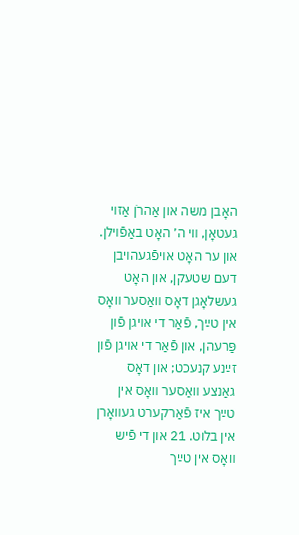האָבן משה און אַהרֹן אַזױ געטאָן, װי ה׳ האָט באַפֿױלן. און ער האָט אױפֿגעהױבן דעם שטעקן, און האָט געשלאָגן דאָס װאַסער װאָס אין טײַך, פֿאַר די אױגן פֿון פַּרעהן, און פֿאַר די אױגן פֿון זײַנע קנעכט; און דאָס גאַנצע װאַסער װאָס אין טײַך איז פֿאַרקערט געװאָרן אין בלוט. 21 און די פֿיש װאָס אין טײַך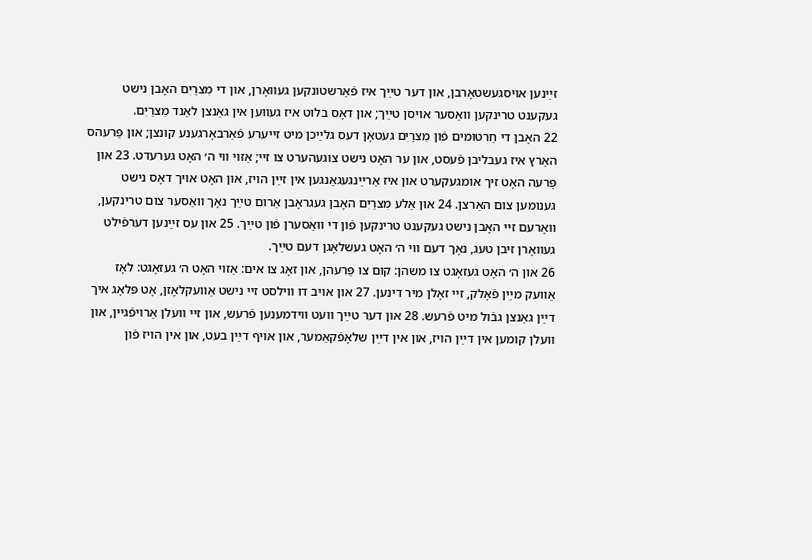זײַנען אױסגעשטאָרבן, און דער טײַך איז פֿאַרשטונקען געװאָרן, און די מִצרַיִם האָבן נישט געקענט טרינקען װאַסער אױסן טײַך; און דאָס בלוט איז געװען אין גאַנצן לאַנד מִצרַיִם.
22 האָבן די חַרטומים פֿון מִצרַיִם געטאָן דעס גלײַכן מיט זײערע פֿאַרבאָרגענע קונצן; און פַּרעהס האַרץ איז געבליבן פֿעסט, און ער האָט נישט צוגעהערט צו זײ; אַזױ װי ה׳ האָט גערעדט. 23 און פַּרעה האָט זיך אומגעקערט און איז אַרײַנגעגאַנגען אין זײַן הױז, און האָט אױך דאָס נישט גענומען צום האַרצן. 24 און אַלע מִצרַיִם האָבן געגראָבן אַרום טײַך נאָך װאַסער צום טרינקען, װאָרעם זײ האָבן נישט געקענט טרינקען פֿון די װאַסערן פֿון טײַך. 25 און עס זײַנען דערפֿילט געװאָרן זיבן טעג, נאָך דעם װי ה׳ האָט געשלאָגן דעם טײַך.
26 און ה׳ האָט געזאָגט צו משהן: קום צו פַּרעהן, און זאָג צו אים: אַזױ האָט ה׳ געזאָגט: לאָז אַװעק מײַן פֿאָלק, זײ זאָלן מיר דינען. 27 און אױב דו װילסט זײ נישט אַװעקלאָזן, אָט פּלאָג איך דײַן גאַנצן גבֿול מיט פֿרעש. 28 און דער טײַך װעט װידמענען פֿרעש, און זײ װעלן אַרױפֿגײן, און װעלן קומען אין דײַן הױז, און אין דײַן שלאָפֿקאַמער, און אױף דײַן בעט, און אין הױז פֿון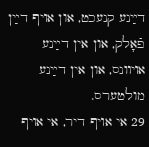דײַנע קנעכט, און אױף דײַן פֿאָלק, און אין דײַנע אױװנס, און אין דײַנע מולטערס.
29 אי אױף דיר, אי אױף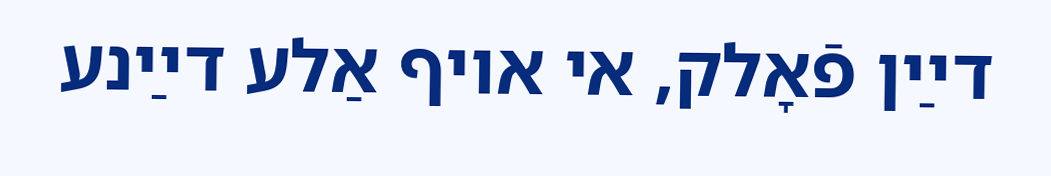דײַן פֿאָלק, אי אױף אַלע דײַנע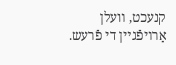קנעכט, װעלן אַרױפֿגײן די פֿרעש.